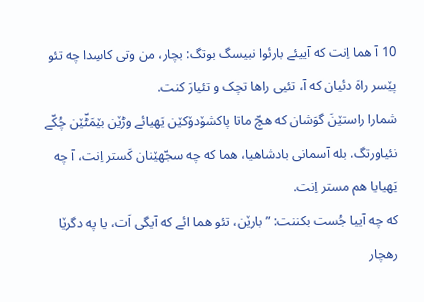10 آ هما اِنت که آییئے بارئوا نبیسگ بوتگ: بچار، من وتی کاسِدا چه تئو پێسر راهَ دئیان که آ، تئیی راها تچک و تئیارَ کنت.
شمارا راستێنَ گوَشان که هچّ ماتا پاکشۆدۆکێن یَهیائے وڑێن بێمَٹّێن چُکّے نئیاورتگ. بله آسمانی بادشاهیا، هما که چه سجّهێنان کَستر اِنت، آ چه یَهیایا هم مستر اِنت.
که چه آییا جُست بکننت: ”بارێن، تئو هما ائے که آیگی اَت، یا په دگرێا رهچار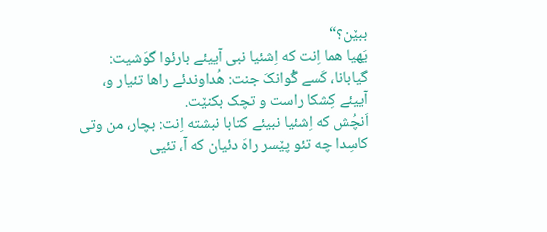ببێن؟“
یَهیا هما اِنت که اِشئیا نبی آییئے بارئوا گوَشیت: گیابانا، کَسے گْوانکَ جنت: هُداوندئے راها تئیار و، آییئے کِشکا راست و تچک بکنێت.
اَنچُش که اِشئیا نبیئے کتابا نبشته اِنت: بچار، من وتی کاسِدا چه تئو پێسر راهَ دئیان که آ، تئیی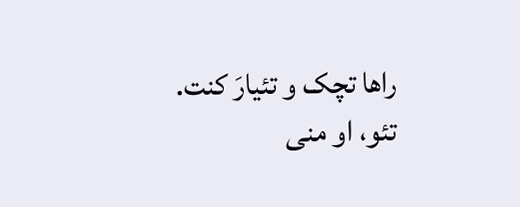راها تچک و تئیارَ کنت.
تئو، او منی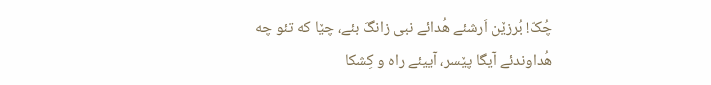چُکّ! بُرزێن اَرشئے هُدائے نبی زانگَ بئے، چێا که تئو چه هُداوندئے آیگا پێسر، آییئے راه و کِشکا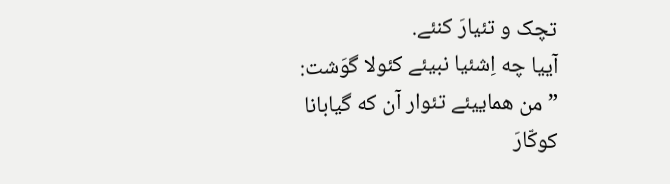تچک و تئیارَ کنئے.
آییا چه اِشئیا نبیئے کئولا گوَشت: ”من هماییئے تئوار آن که گیابانا کوکّارَ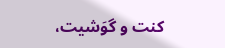کنت و گوَشیت،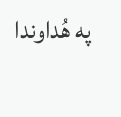په هُداوندا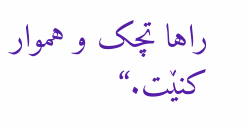راها تچک و هموار کنێت.“